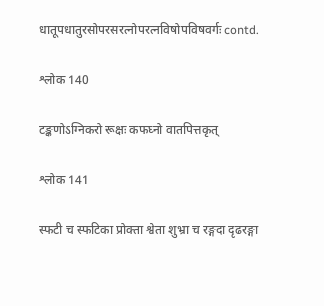धातूपधातुरसोपरसरत्नोपरत्नविषोपविषवर्गः contd.

श्लोक 140

टङ्कणोऽग्निकरो रूक्षः कफघ्नो वातपित्तकृत्

श्लोक 141

स्फटी च स्फटिका प्रोक्ता श्वेता शुभ्रा च रङ्गदा दृढरङ्गा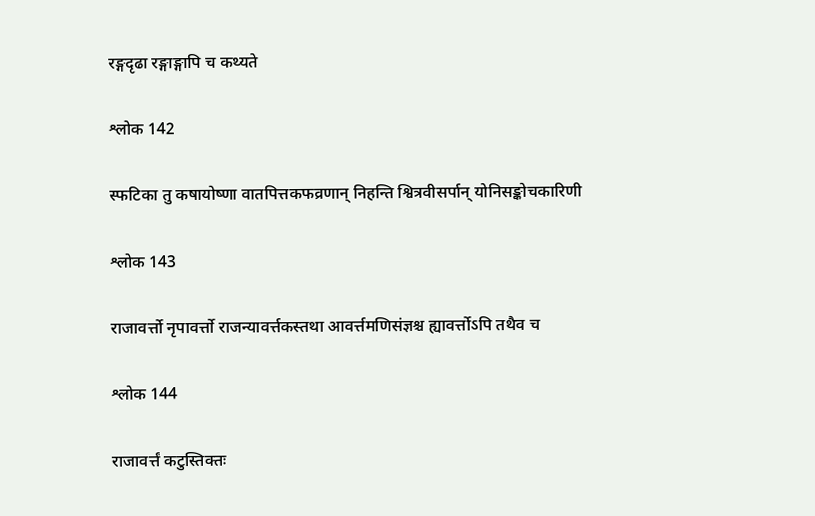रङ्गदृढा रङ्गाङ्गापि च कथ्यते

श्लोक 142

स्फटिका तु कषायोष्णा वातपित्तकफव्रणान् निहन्ति श्वित्रवीसर्पान् योनिसङ्कोचकारिणी

श्लोक 143

राजावर्त्तो नृपावर्त्तो राजन्यावर्त्तकस्तथा आवर्त्तमणिसंज्ञश्च ह्यावर्त्तोऽपि तथैव च

श्लोक 144

राजावर्त्तं कटुस्तिक्तः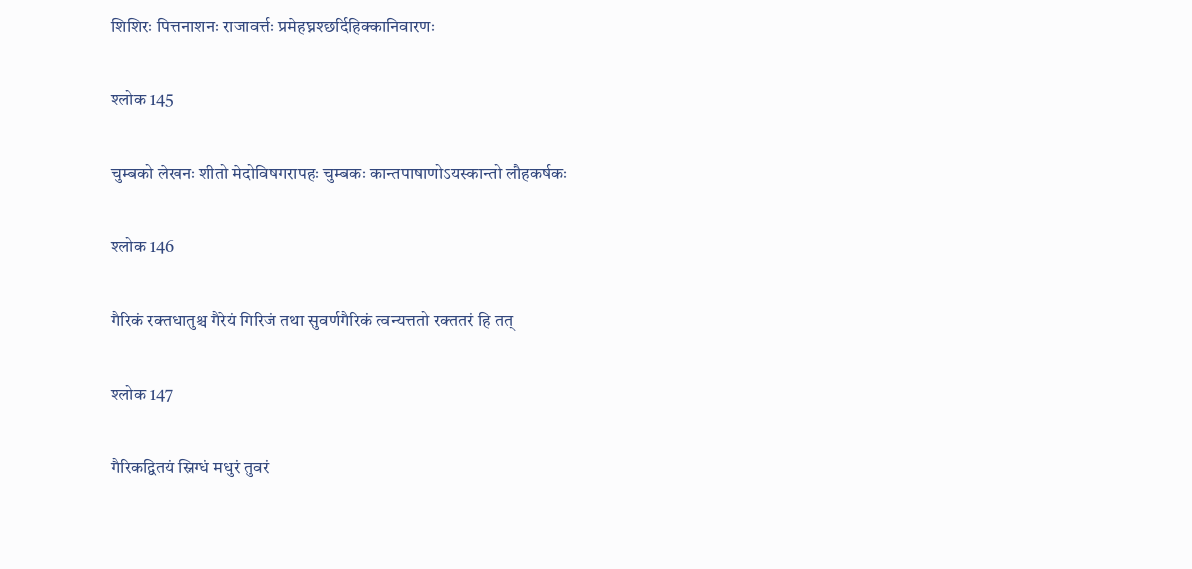शिशिरः पित्तनाशनः राजावर्त्तः प्रमेहघ्नश्छर्दिहिक्कानिवारणः

श्लोक 145

चुम्बको लेखनः शीतो मेदोविषगरापहः चुम्बकः कान्तपाषाणोऽयस्कान्तो लौहकर्षकः

श्लोक 146

गैरिकं रक्तधातुश्च गैरेयं गिरिजं तथा सुवर्णगैरिकं त्वन्यत्ततो रक्ततरं हि तत्

श्लोक 147

गैरिकद्वितयं स्निग्धं मधुरं तुवरं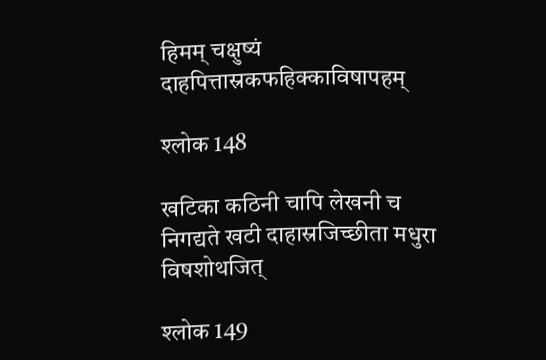हिमम् चक्षुष्यं दाहपित्तास्रकफहिक्काविषापहम्

श्लोक 148

खटिका कठिनी चापि लेखनी च निगद्यते खटी दाहास्रजिच्छीता मधुरा विषशोथजित्

श्लोक 149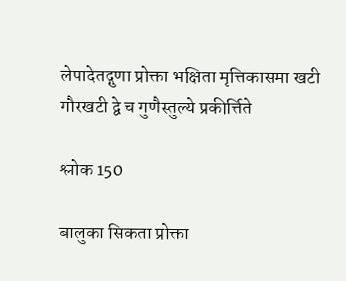लेपादेतद्गुणा प्रोक्ता भक्षिता मृत्तिकासमा खटी गौरखटी द्वे च गुणैस्तुल्ये प्रकीर्त्तिते

श्लोक 150

बालुका सिकता प्रोक्ता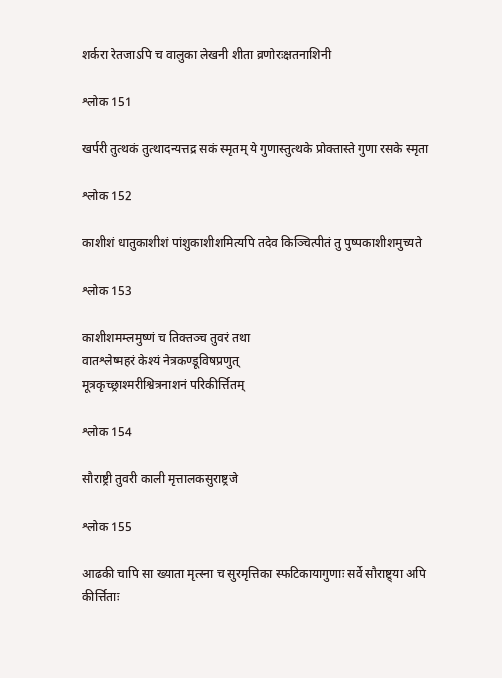शर्करा रेतजाऽपि च वालुका लेखनी शीता व्रणोरःक्षतनाशिनी

श्लोक 151

खर्परी तुत्थकं तुत्थादन्यत्तद्र सकं स्मृतम् ये गुणास्तुत्थके प्रोक्तास्ते गुणा रसके स्मृता

श्लोक 152

काशीशं धातुकाशीशं पांशुकाशीशमित्यपि तदेव किञ्चित्पीतं तु पुष्पकाशीशमुच्यते

श्लोक 153

काशीशमम्लमुष्णं च तिक्तञ्च तुवरं तथा
वातश्लेष्महरं केश्यं नेत्रकण्डूविषप्रणुत्
मूत्रकृच्छ्राश्मरीश्वित्रनाशनं परिकीर्त्तितम्

श्लोक 154

सौराष्ट्री तुवरी काली मृत्तालकसुराष्ट्रजे

श्लोक 155

आढकी चापि सा ख्याता मृत्स्ना च सुरमृत्तिका स्फटिकायागुणाः सर्वे सौराष्ट्र्या अपि कीर्त्तिताः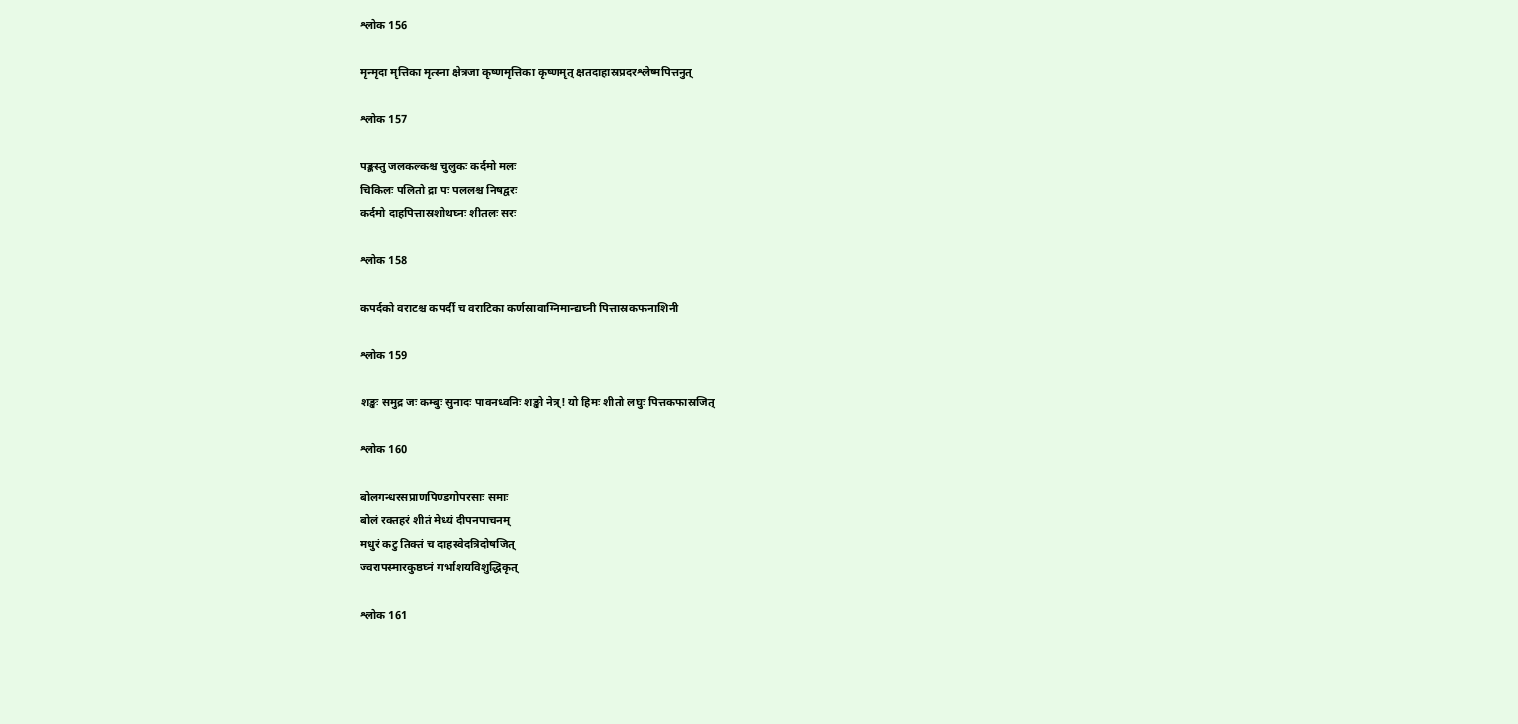श्लोक 156

मृन्मृदा मृत्तिका मृत्स्ना क्षेत्रजा कृष्णमृत्तिका कृष्णमृत् क्षतदाहास्रप्रदरश्लेष्मपित्तनुत्

श्लोक 157

पङ्कस्तु जलकल्कश्च चुलुकः कर्दमो मलः
चिकिलः पलितो द्रा पः पललश्च निषद्वरः
कर्दमो दाहपित्तास्रशोथघ्नः शीतलः सरः

श्लोक 158

कपर्दको वराटश्च कपर्दी च वराटिका कर्णस्रावाग्निमान्द्यघ्नी पित्तास्रकफनाशिनी

श्लोक 159

शङ्खः समुद्र जः कम्बुः सुनादः पावनध्वनिः शङ्खो नेत्र्! यो हिमः शीतो लघुः पित्तकफास्रजित्

श्लोक 160

बोलगन्धरसप्राणपिण्डगोपरसाः समाः
बोलं रक्तहरं शीतं मेध्यं दीपनपाचनम्
मधुरं कटु तिक्तं च दाहस्वेदत्रिदोषजित्
ज्वरापस्मारकुष्ठघ्नं गर्भाशयविशुद्धिकृत्

श्लोक 161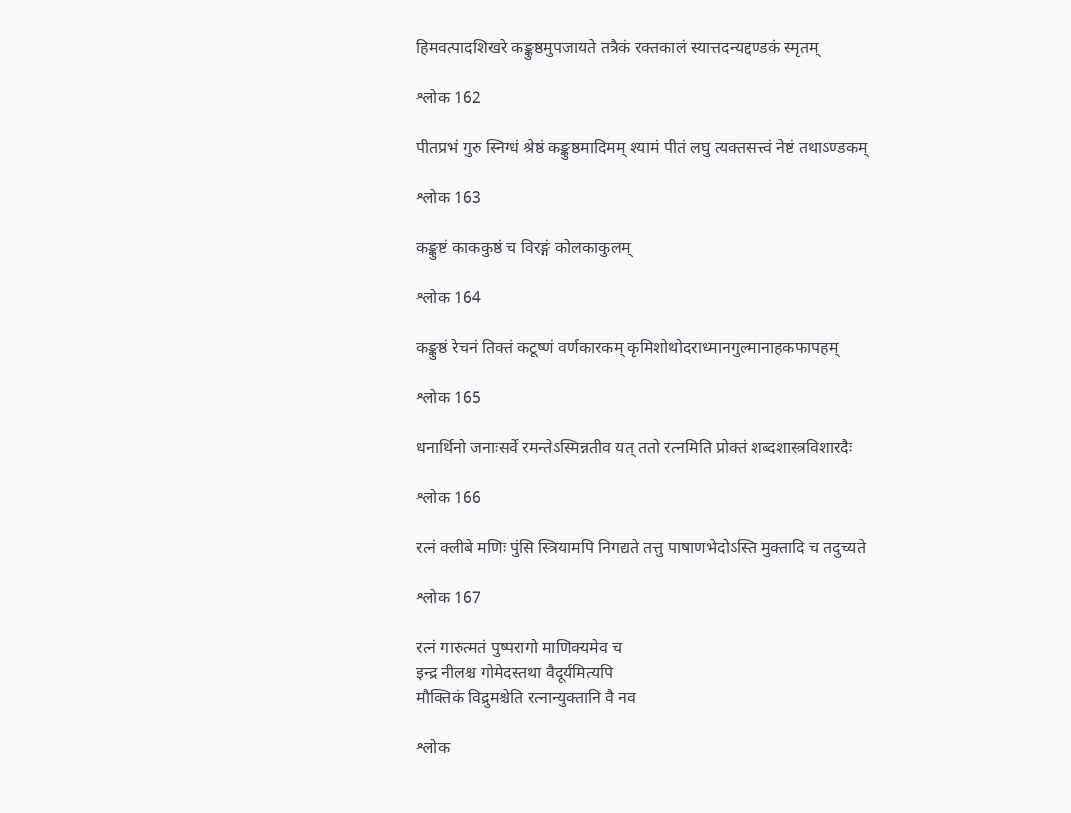हिमवत्पादशिखरे कङ्कुष्ठमुपजायते तत्रैकं रक्तकालं स्यात्तदन्यद्दण्डकं स्मृतम्

श्लोक 162

पीतप्रभं गुरु स्निग्धं श्रेष्ठं कङ्कुष्ठमादिमम् श्यामं पीतं लघु त्यक्तसत्त्वं नेष्टं तथाऽण्डकम्

श्लोक 163

कङ्कुष्टं काककुष्ठं च विरङ्गं कोलकाकुलम्

श्लोक 164

कङ्कुष्ठं रेचनं तिक्तं कटूष्णं वर्णकारकम् कृमिशोथोदराध्मानगुल्मानाहकफापहम्

श्लोक 165

धनार्थिनो जनाःसर्वे रमन्तेऽस्मिन्नतीव यत् ततो रत्नमिति प्रोक्तं शब्दशास्त्रविशारदैः

श्लोक 166

रत्नं क्लीबे मणिः पुंसि स्त्रियामपि निगद्यते तत्तु पाषाणभेदोऽस्ति मुक्तादि च तदुच्यते

श्लोक 167

रत्नं गारुत्मतं पुष्परागो माणिक्यमेव च
इन्द्र नीलश्च गोमेदस्तथा वैदूर्यमित्यपि
मौक्तिकं विद्रुमश्चेति रत्नान्युक्तानि वै नव

श्लोक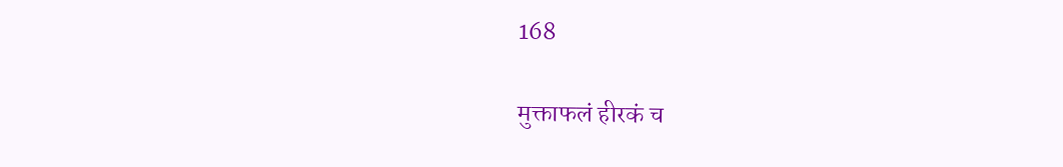168

मुक्ताफलं हीरकं च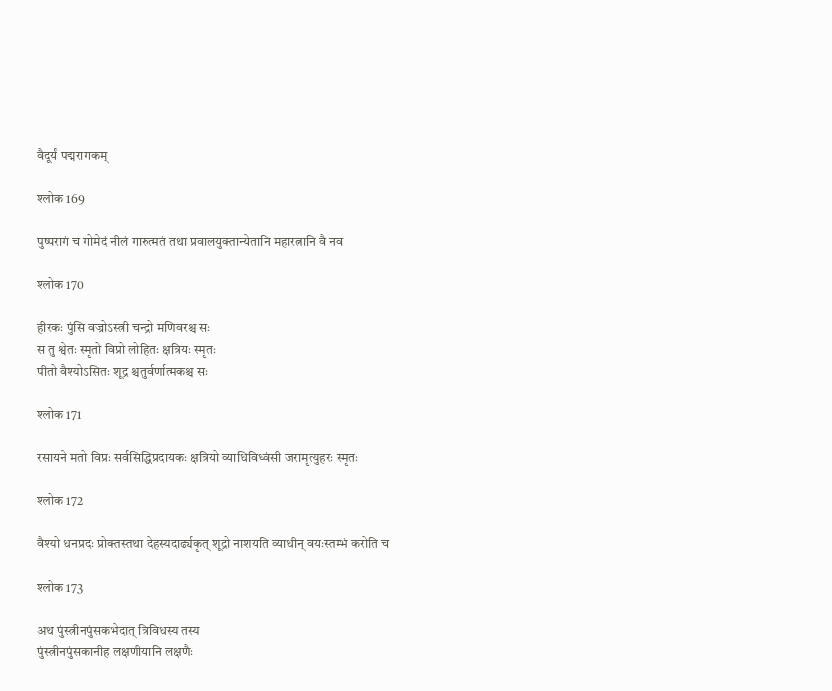वैदूर्यं पद्मरागकम्

श्लोक 169

पुष्परागं च गोमेदं नीलं गारुत्मतं तथा प्रवालयुक्तान्येतानि महारत्नानि वै नव

श्लोक 170

हीरकः पुंसि वज्रोऽस्त्री चन्द्रो मणिवरश्च सः
स तु श्वेतः स्मृतो विप्रो लोहितः क्षत्रियः स्मृतः
पीतो वैश्योऽसितः शूद्र श्चतुर्वर्णात्मकश्च सः

श्लोक 171

रसायने मतो विप्रः सर्वसिद्धिप्रदायकः क्षत्रियो व्याधिविध्वंसी जरामृत्युहरः स्मृतः

श्लोक 172

वैश्यो धनप्रदः प्रोक्तस्तथा देहस्यदार्ढ्यकृत् शूद्रो नाशयति व्याधीन् वयःस्तम्भं करोति च

श्लोक 173

अथ पुंस्त्रीनपुंसकभेदात् त्रिविधस्य तस्य
पुंस्त्रीनपुंसकानीह लक्षणीयानि लक्षणैः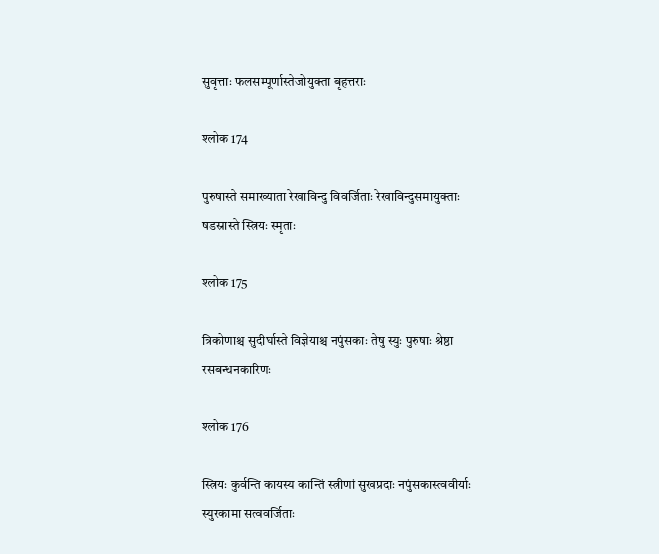सुवृत्ताः फलसम्पूर्णास्तेजोयुक्ता बृहत्तराः

श्लोक 174

पुरुषास्ते समाख्याता रेखाविन्दु विवर्जिताः रेखाविन्दुसमायुक्ताः षडस्रास्ते स्त्रियः स्मृताः

श्लोक 175

त्रिकोणाश्च सुदीर्घास्ते विज्ञेयाश्च नपुंसकाः तेषु स्युः पुरुषाः श्रेष्ठा रसबन्धनकारिणः

श्लोक 176

स्त्रियः कुर्वन्ति कायस्य कान्तिं स्त्रीणां सुखप्रदाः नपुंसकास्त्ववीर्याः स्युरकामा सत्ववर्जिताः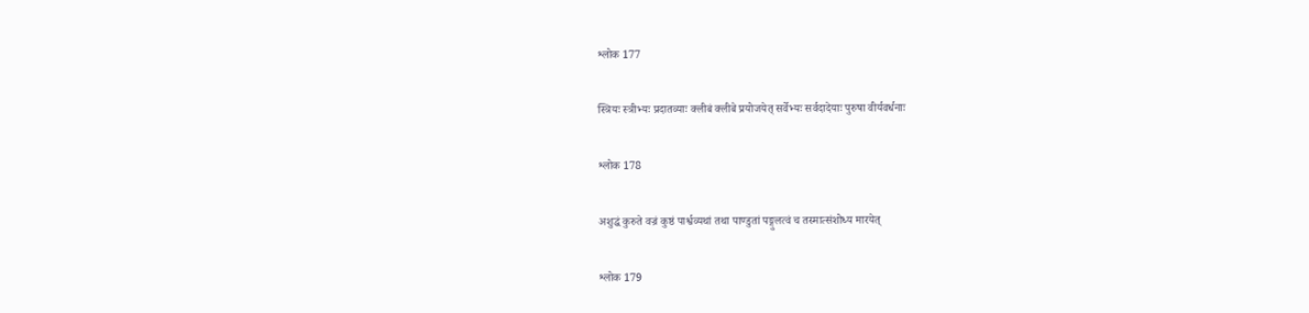श्लोक 177

स्त्रियः स्त्रीभ्यः प्रदातव्याः क्लीबं क्लीबे प्रयोजयेत् सर्वेभ्यः सर्वदादेयाः पुरुषा वीर्यवर्धनाः

श्लोक 178

अशुद्धं कुरुते वज्रं कुष्ठं पार्श्वव्यथां तथा पाण्डुतां पङ्गुलत्वं च तस्मात्संशोध्य मारयेत्

श्लोक 179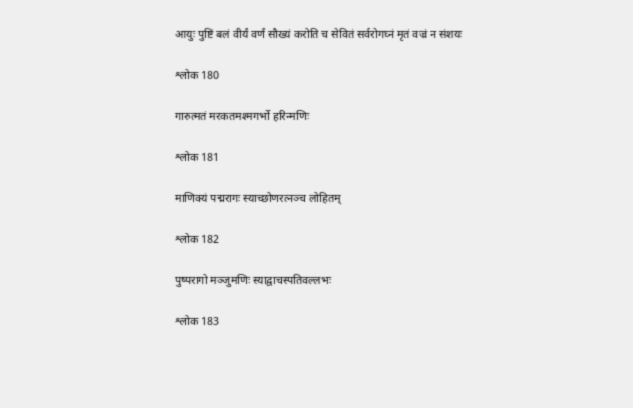आयुः पुष्टिं बलं वीर्यं वर्णं सौख्यं करोति च सेवितं सर्वरोगघ्नं मृतं वज्रं न संशयः

श्लोक 180

गारुत्मतं मरकतमश्मगर्भो हरिन्मणिः

श्लोक 181

माणिक्यं पद्मरागः स्याच्छोणरत्नञ्च लोहितम्

श्लोक 182

पुष्परागो मञ्जुमणिः स्याद्वाचस्पतिवल्लभः

श्लोक 183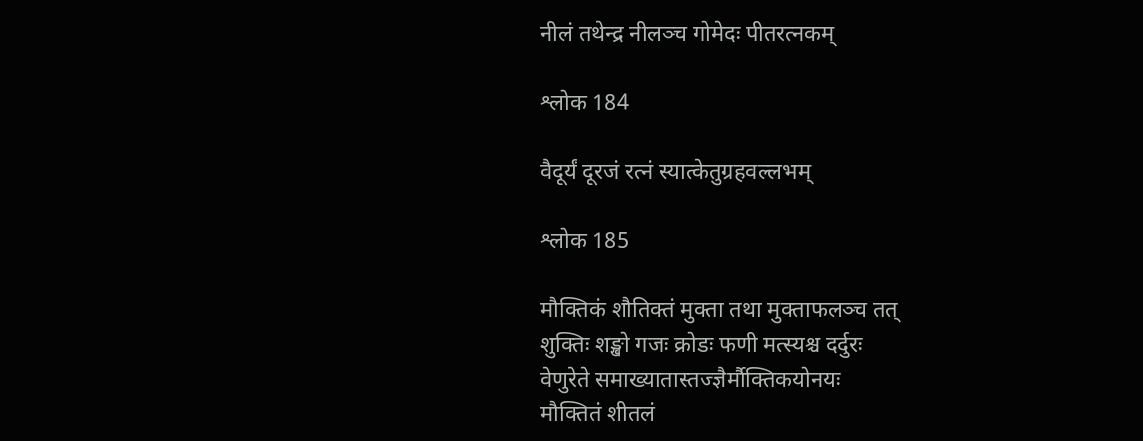नीलं तथेन्द्र नीलञ्च गोमेदः पीतरत्नकम्

श्लोक 184

वैदूर्यं दूरजं रत्नं स्यात्केतुग्रहवल्लभम्

श्लोक 185

मौक्तिकं शौतिक्तं मुक्ता तथा मुक्ताफलञ्च तत्
शुक्तिः शङ्खो गजः क्रोडः फणी मत्स्यश्च दर्दुरः
वेणुरेते समाख्यातास्तज्ज्ञैर्मौक्तिकयोनयः
मौक्तितं शीतलं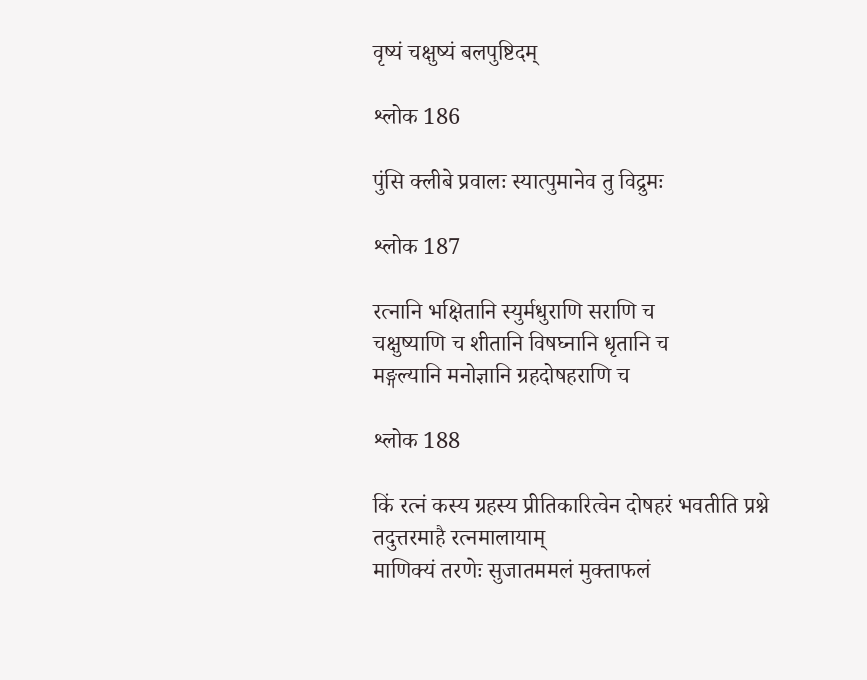वृष्यं चक्षुष्यं बलपुष्टिदम्

श्लोक 186

पुंसि क्लीबे प्रवालः स्यात्पुमानेव तु विद्रुमः

श्लोक 187

रत्नानि भक्षितानि स्युर्मधुराणि सराणि च
चक्षुष्याणि च शीतानि विषघ्नानि धृतानि च
मङ्गल्यानि मनोज्ञानि ग्रहदोषहराणि च

श्लोक 188

किं रत्नं कस्य ग्रहस्य प्रीतिकारित्वेन दोषहरं भवतीति प्रश्ने
तदुत्तरमाहै रत्नमालायाम्
माणिक्यं तरणेः सुजातममलं मुक्ताफलं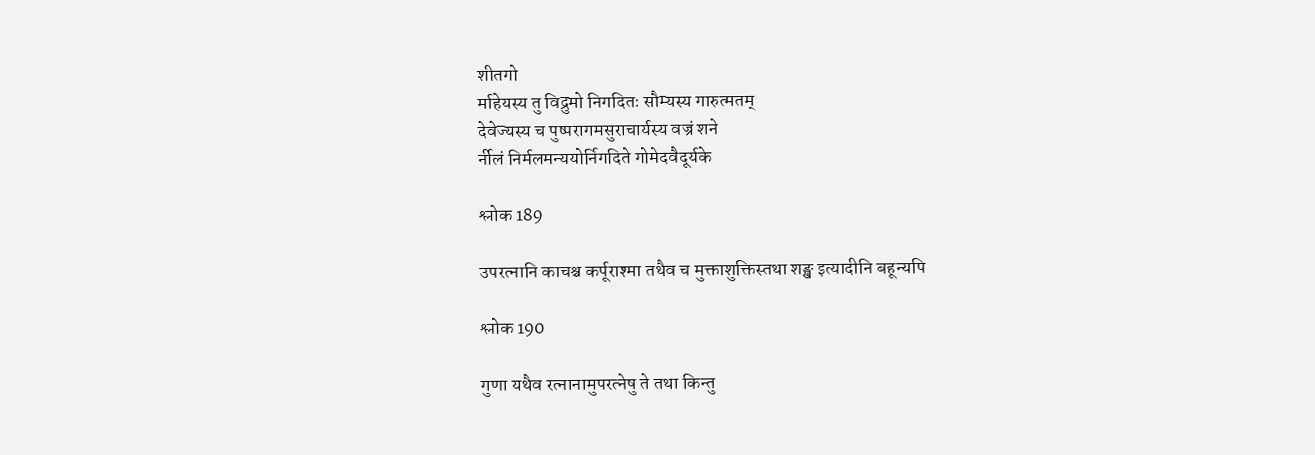शीतगो
र्माहेयस्य तु विद्रुमो निगदितः सौम्यस्य गारुत्मतम्
देवेज्यस्य च पुष्परागमसुराचार्यस्य वज्रं शने
र्नीलं निर्मलमन्ययोर्निगदिते गोमेदवैदूर्यके

श्लोक 189

उपरत्नानि काचश्च कर्पूराश्मा तथैव च मुक्ताशुक्तिस्तथा शङ्ख इत्यादीनि बहून्यपि

श्लोक 190

गुणा यथैव रत्नानामुपरत्नेषु ते तथा किन्तु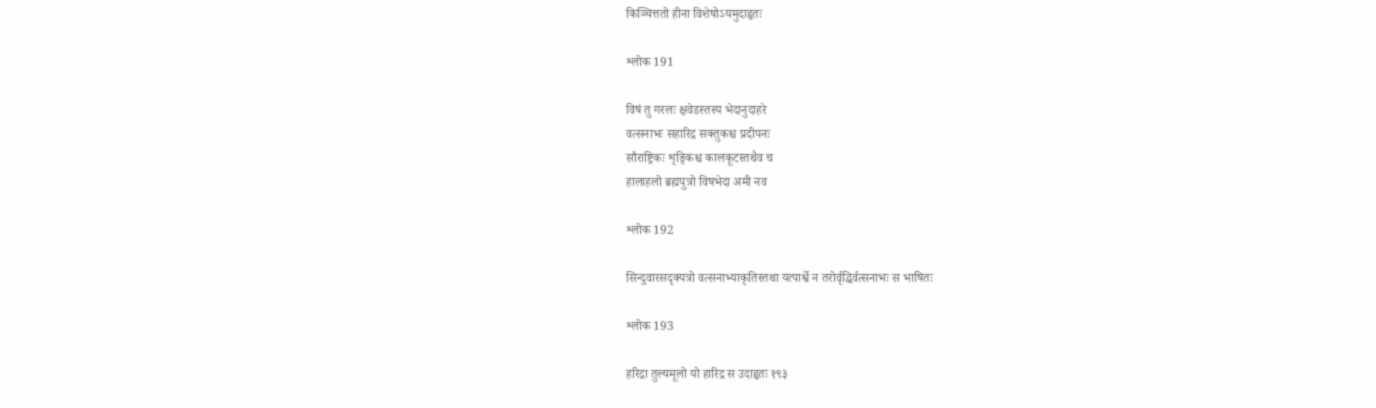किञ्चित्ततो हीना विशेषोऽयमुदाहृतः

श्लोक 191

विषं तु गरलः क्षवेडस्तस्य भेदानुदाहरे
वत्सनाभः सहारिद्र सक्तुकश्च प्रदीपनः
सौराष्ट्रिकः शृङ्गिकश्च कालकूटस्तथैव च
हालाहलो ब्रह्मपुत्रो विषभेदा अमी नव

श्लोक 192

सिन्दुवारसदृक्पत्रो वत्सनाभ्याकृतिस्तथा यत्पार्श्वे न तरोर्वृद्धिर्वत्सनाभः स भाषितः

श्लोक 193

हरिद्रा तुल्यमूलो यो हारिद्र स उदाहृतः १९३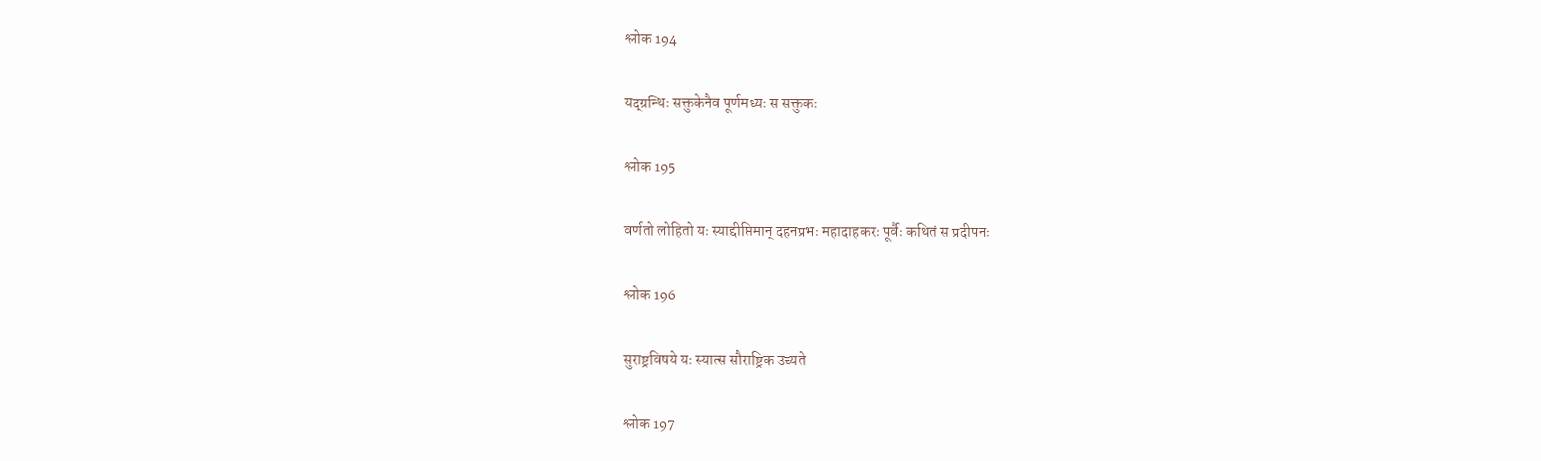श्लोक 194

यद्ग्रन्थिः सक्तुकेनैव पूर्णमध्यः स सक्तुकः

श्लोक 195

वर्णतो लोहितो यः स्याद्दीप्तिमान् दहनप्रभः महादाहकरः पूर्वैः कथितं स प्रदीपनः

श्लोक 196

सुराष्ट्रविषये यः स्यात्स सौराष्ट्रिक उच्यते

श्लोक 197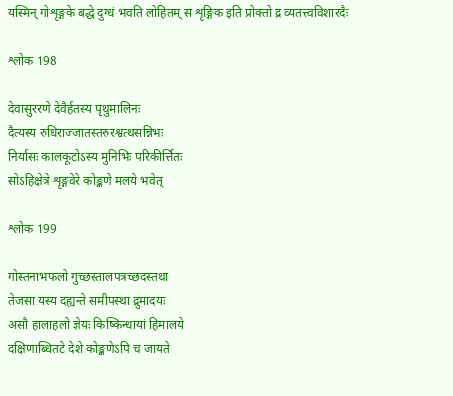यस्मिन् गोशृङ्गके बद्धे दुग्धं भवति लोहितम् स शृङ्गिक इति प्रोक्तो द्र व्यतत्त्वविशारदैः

श्लोक 198

देवासुररणे देवैर्हतस्य पृथुमालिनः
दैत्यस्य रुधिराज्जातस्तरुरश्वत्थसन्निभः
निर्यासः कालकूटोऽस्य मुनिभिः परिकीर्त्तितः
सोऽहिक्षेत्रे शृङ्गवेरे कोङ्कणे मलये भवेत्

श्लोक 199

गोस्तनाभफलो गुच्छस्तालपत्रच्छदस्तथा
तेजसा यस्य दह्यन्ते समीपस्था द्रुमादयः
असौ हालाहलो ज्ञेयः किष्किन्धायां हिमालये
दक्षिणाब्धितटे देशे कोङ्कणेऽपि च जायते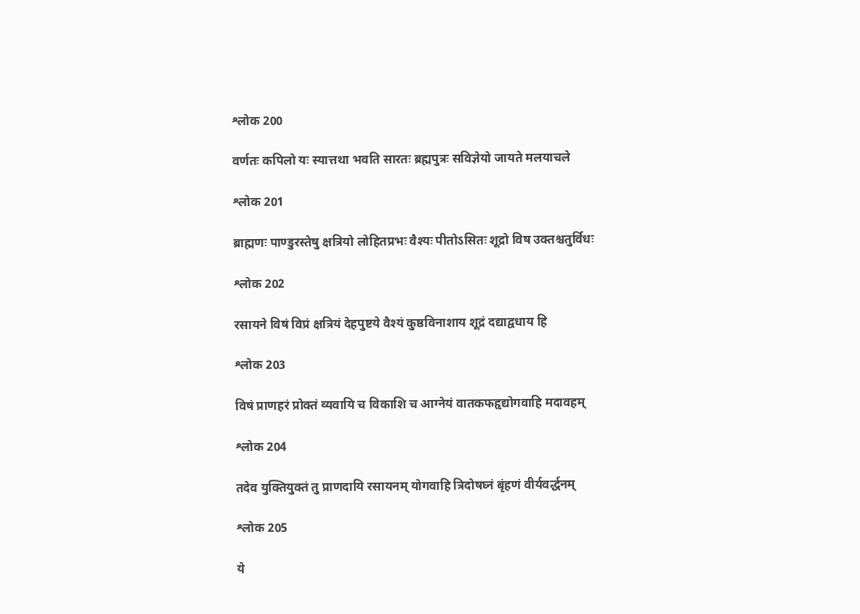श्लोक 200

वर्णतः कपिलो यः स्यात्तथा भवति सारतः ब्रह्मपुत्रः सविज्ञेयो जायते मलयाचले

श्लोक 201

ब्राह्मणः पाण्डुरस्तेषु क्षत्रियो लोहितप्रभः वैश्यः पीतोऽसितः शूद्रो विष उक्तश्चतुर्विधः

श्लोक 202

रसायने विषं विप्रं क्षत्रियं देहपुष्टये वैश्यं कुष्ठविनाशाय शूद्रं दद्याद्वधाय हि

श्लोक 203

विषं प्राणहरं प्रोक्तं व्यवायि च विकाशि च आग्नेयं वातकफहृद्योगवाहि मदावहम्

श्लोक 204

तदेव युक्तियुक्तं तु प्राणदायि रसायनम् योगवाहि त्रिदोषघ्नं बृंहणं वीर्यवर्द्धनम्

श्लोक 205

ये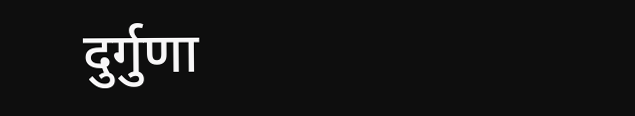दुर्गुणा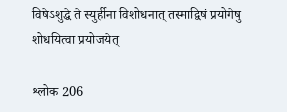विषेऽशुद्धे ते स्युर्हीना विशोधनात् तस्माद्विषं प्रयोगेषु शोधयित्वा प्रयोजयेत्

श्लोक 206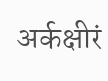अर्कक्षीरं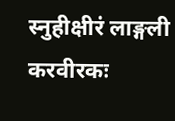स्नुहीक्षीरं लाङ्गली करवीरकः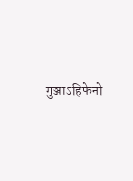गुञ्जाऽहिफेनो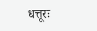धत्तूरः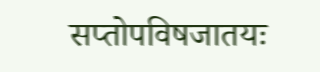सप्तोपविषजातयः